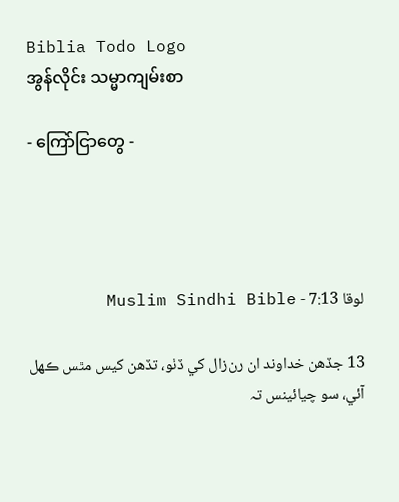Biblia Todo Logo
အွန်လိုင်း သမ္မာကျမ်းစာ

- ကြော်ငြာတွေ -




لوقا 7:13 - Muslim Sindhi Bible

13 جڏهن خداوند ان رن‌زال کي ڏٺو، تڏهن کيس مٿس ڪهل آئي، سو چيائينس تہ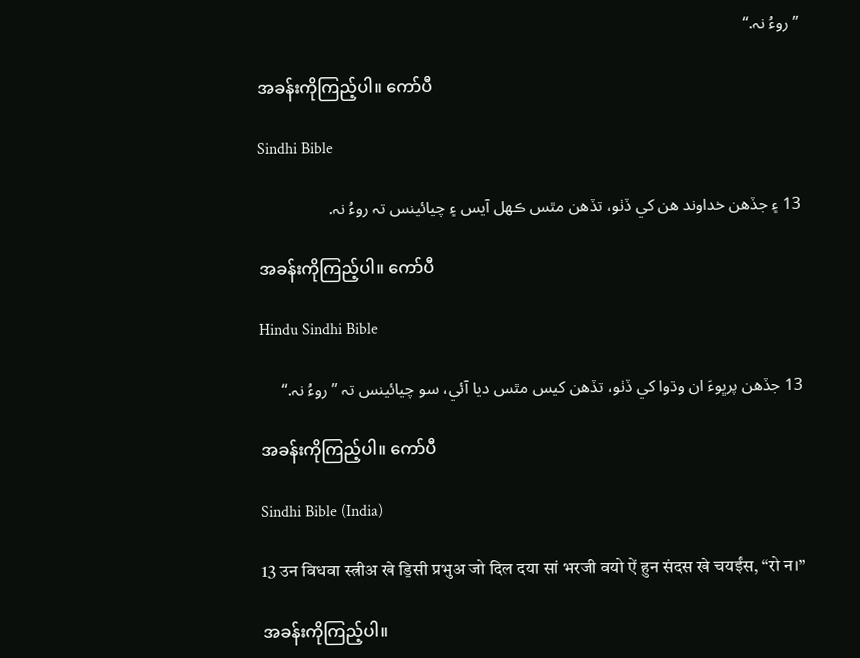”روءُ نہ.“

အခန်းကိုကြည့်ပါ။ ကော်ပီ

Sindhi Bible

13 ۽ جڏهن خداوند هن کي ڏٺو، تڏهن مٿس ڪهل آيس ۽ چيائينس تہ روءُ نہ.

အခန်းကိုကြည့်ပါ။ ကော်ပီ

Hindu Sindhi Bible

13 جڏهن پرڀوءَ ان وڌوا کي ڏٺو، تڏهن کيس مٿس ديا آئي، سو چيائينس تہ ”روءُ نہ.“

အခန်းကိုကြည့်ပါ။ ကော်ပီ

Sindhi Bible (India)

13 उन विधवा स्त्रीअ खे डि॒सी प्रभुअ जो दिल दया सां भरजी वयो ऐं हुन संदस खे चयईंस, “रो न।”

အခန်းကိုကြည့်ပါ။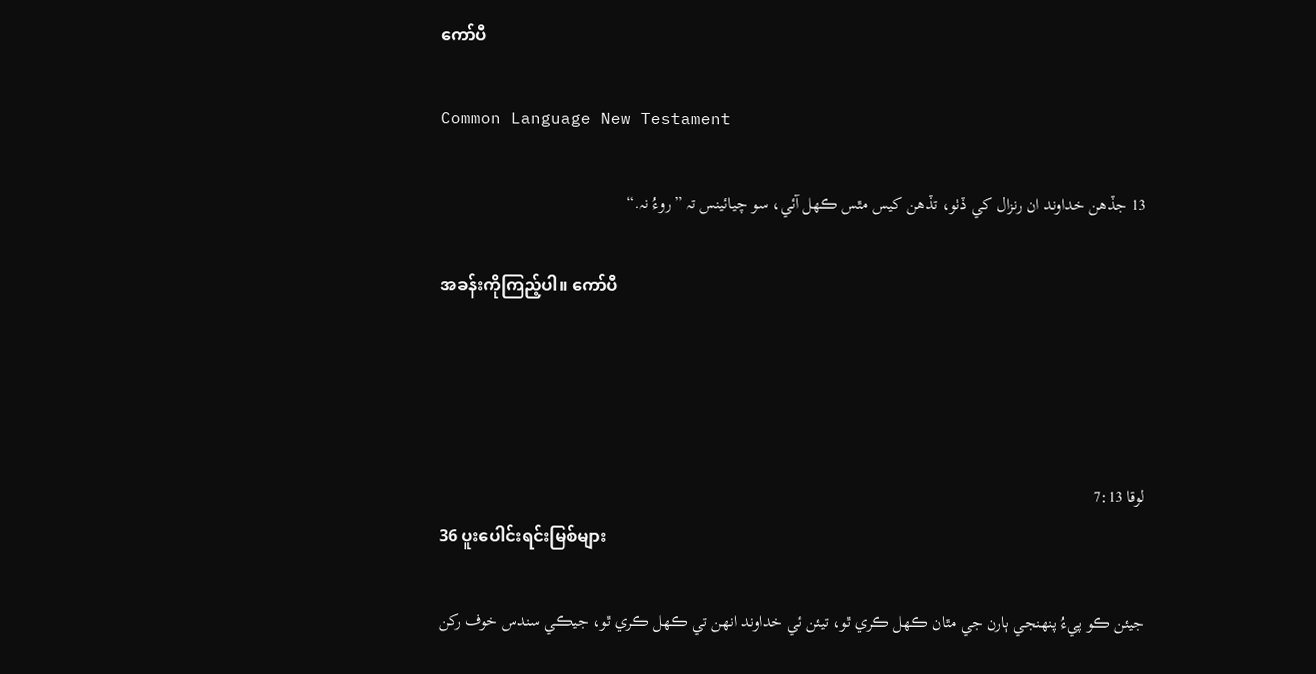ကော်ပီ

Common Language New Testament

13 جڏھن خداوند ان رنزال کي ڏٺو، تڏھن کيس مٿس ڪھل آئي، سو چيائينس تہ ”روءُ نہ.“

အခန်းကိုကြည့်ပါ။ ကော်ပီ




لوقا 7:13
36 ပူးပေါင်းရင်းမြစ်များ

جيئن ڪو پيءُ پنهنجي ٻارن جي مٿان ڪهل ڪري ٿو، تيئن ئي خداوند انهن تي ڪهل ڪري ٿو، جيڪي سندس خوف رکن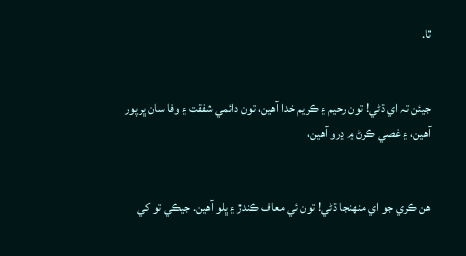ٿا.


جيئن تہ اي ڌڻي! تون رحيم ۽ ڪريم خدا آهين، تون دائمي شفقت ۽ وفا سان ڀرپور آهين، ۽ غصي ڪرڻ ۾ ڍرو آهين،


هن ڪري جو اي منهنجا ڌڻي! تون ئي معاف ڪندڙ ۽ ڀلو آهين. جيڪي تو کي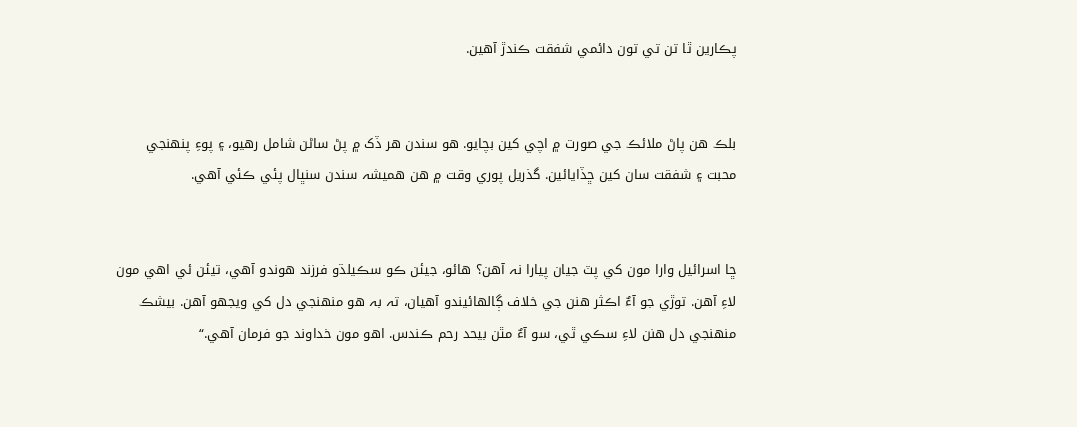پڪارين ٿا تن تي تون دائمي شفقت ڪندڙ آهين.


بلڪ هن پاڻ ملائڪ جي صورت ۾ اچي کين بچايو. هو سندن هر ڏک ۾ پڻ ساڻن شامل رهيو، ۽ پوءِ پنهنجي محبت ۽ شفقت سان کين ڇڏايائين. گذريل پوري وقت ۾ هن هميشہ سندن سنڀال پئي ڪئي آهي.


ڇا اسرائيل وارا مون کي پٽ جيان پيارا نہ آهن؟ هائو، جيئن ڪو سڪيلڌو فرزند هوندو آهي، تيئن ئي اهي مون لاءِ آهن. توڙي جو آءٌ اڪثر هنن جي خلاف ڳالهائيندو آهيان، تہ بہ هو منهنجي دل کي ويجھو آهن. بيشڪ منهنجي دل هنن لاءِ سڪي ٿي، سو آءٌ مٿن بيحد رحم ڪندس. اهو مون خداوند جو فرمان آهي.“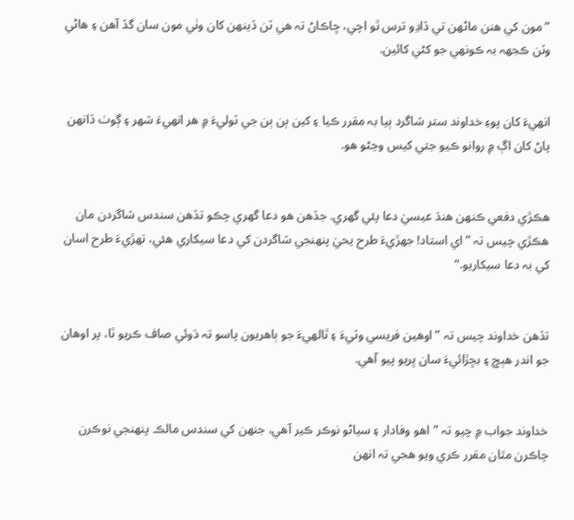”مون کي هنن ماڻهن تي ڏاڍو ترس ٿو اچي، ڇاڪاڻ تہ هي ٽن ڏينهن کان وٺي مون سان گڏ آهن ۽ هاڻي وٽن ڪجھہ بہ ڪونهي جو کڻي کائين.


انهيءَ کان پوءِ خداوند ستر شاگرد ٻيا بہ مقرر ڪيا ۽ کين ٻن ٻن جي ٽوليءَ ۾ هر انهيءَ شهر ۽ ڳوٺ ڏانهن پاڻ کان اڳ ۾ روانو ڪيو جتي کيس وڃڻو هو.


هڪڙي دفعي ڪنهن هنڌ عيسيٰ دعا پئي گھري. جڏهن هو دعا گھري چڪو تڏهن سندس شاگردن مان هڪڙي چيس تہ ”اي استاد! جهڙيءَ طرح يحيٰ پنهنجي شاگردن کي دعا سيکاري هئي، تهڙيءَ طرح اسان کي بہ دعا سيکاريو.“


تڏهن خداوند چيس تہ ”اوهين فريسي وٽيءَ ۽ ٿالهيءَ جو ٻاهريون پاسو تہ ڌوئي صاف ڪريو ٿا، پر اوهان جو اندر هٻڇ ۽ بڇڙائيءَ سان ڀريو پيو آهي.


خداوند جواب ۾ چيو تہ ”اهو وفادار ۽ سياڻو نوڪر ڪير آهي، جنهن کي سندس مالڪ پنهنجي نوڪرن چاڪرن مٿان مقرر ڪري ويو هجي تہ انهن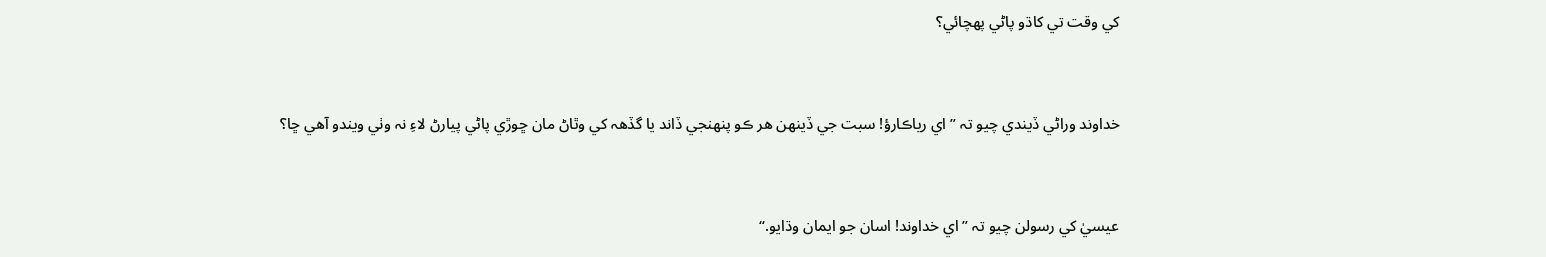کي وقت تي کاڌو پاڻي پهچائي؟


خداوند وراڻي ڏيندي چيو تہ ”اي رياڪارؤ! سبت جي ڏينهن هر ڪو پنهنجي ڏاند يا گڏهہ کي وٿاڻ مان ڇوڙي پاڻي پيارڻ لاءِ نہ وٺي ويندو آهي ڇا؟


عيسيٰ کي رسولن چيو تہ ”اي خداوند! اسان جو ايمان وڌايو.“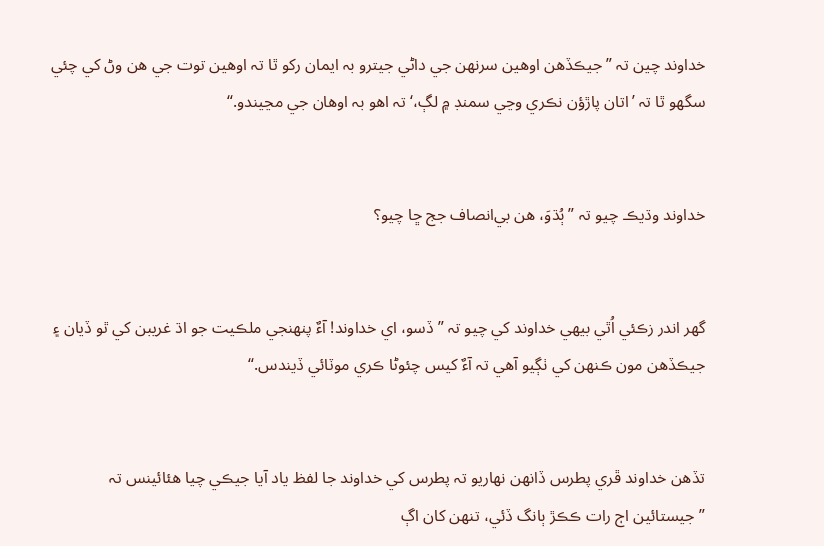خداوند چين تہ ”جيڪڏهن اوهين سرنهن جي داڻي جيترو بہ ايمان رکو ٿا تہ اوهين توت جي هن وڻ کي چئي سگھو ٿا تہ ’اتان پاڙؤن نڪري وڃي سمنڊ ۾ لڳ،‘ تہ اهو بہ اوهان جي مڃيندو.“


خداوند وڌيڪ چيو تہ ”ٻُڌوَ، هن بي‌انصاف جج ڇا چيو؟


گھر اندر زڪئي اُٿي بيهي خداوند کي چيو تہ ”ڏسو، اي خداوند! آءٌ پنهنجي ملڪيت جو اڌ غريبن کي ٿو ڏيان ۽ جيڪڏهن مون ڪنهن کي ٺڳيو آهي تہ آءٌ کيس چئوڻا ڪري موٽائي ڏيندس.“


تڏهن خداوند ڦري پطرس ڏانهن نهاريو تہ پطرس کي خداوند جا لفظ ياد آيا جيڪي چيا هئائينس تہ ”جيستائين اڄ رات ڪڪڙ ٻانگ ڏئي، تنهن کان اڳ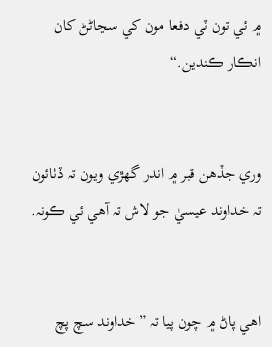۾ ئي تون ٽي دفعا مون کي سڃاڻڻ کان انڪار ڪندين.“


وري جڏهن قبر ۾ اندر گھڙي ويون تہ ڏٺائون تہ خداوند عيسيٰ جو لاش تہ آهي ئي ڪونہ.


اهي پاڻ ۾ چون پيا تہ ”خداوند سچ پچ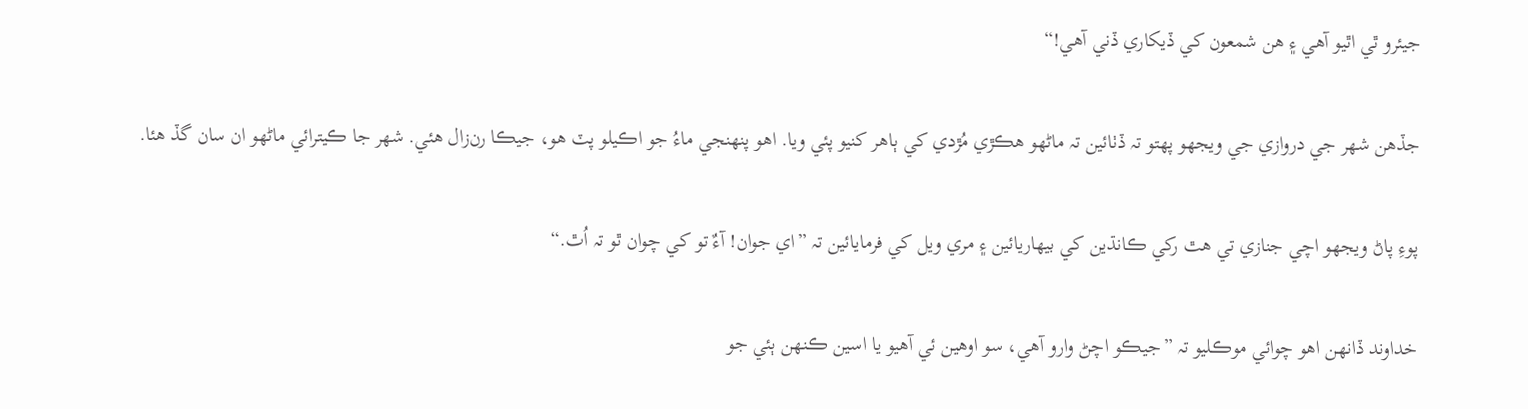جيئرو ٿي اٿيو آهي ۽ هن شمعون کي ڏيکاري ڏني آهي!“


جڏهن شهر جي دروازي جي ويجھو پهتو تہ ڏٺائين تہ ماڻهو هڪڙي مُڙدي کي ٻاهر کنيو پئي ويا. اهو پنهنجي ماءُ جو اڪيلو پٽ هو، جيڪا رن‌زال هئي. شهر جا ڪيترائي ماڻهو ان سان گڏ هئا.


پوءِ پاڻ ويجھو اچي جنازي تي هٿ رکي ڪانڌين کي بيهاريائين ۽ مري ويل کي فرمايائين تہ ”اي جوان! آءٌ تو کي چوان ٿو تہ اُٿ.“


خداوند ڏانهن اهو چوائي موڪليو تہ ”جيڪو اچڻ وارو آهي، سو اوهين ئي آهيو يا اسين ڪنهن ٻئي جو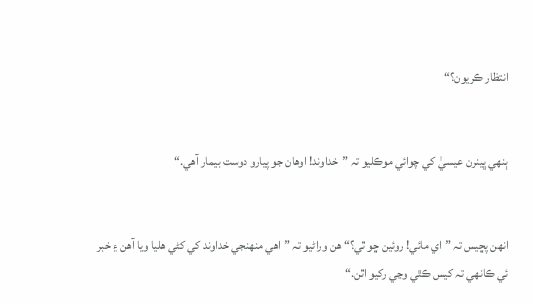انتظار ڪريون؟“


ٻنهي ڀينرن عيسيٰ کي چوائي موڪليو تہ ”خداوند! اوهان جو پيارو دوست بيمار آهي.“


انهن پڇيس تہ ”اي مائي! روئين ڇو ٿي؟“ هن وراڻيو تہ ”اهي منهنجي خداوند کي کڻي هليا ويا آهن ۽ خبر ئي ڪانهي تہ کيس ڪٿي وڃي رکيو اٿن.“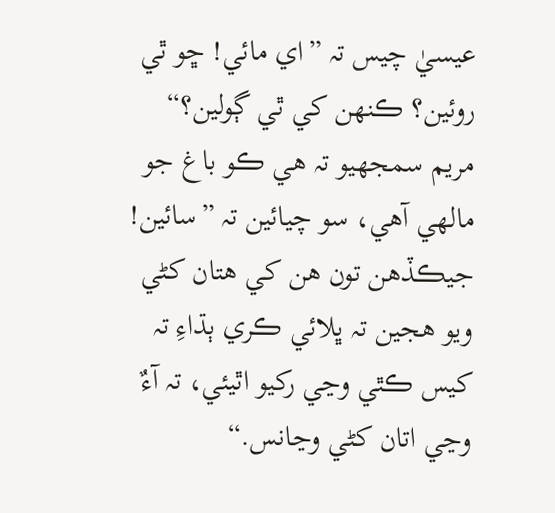عيسيٰ چيس تہ ”اي مائي! ڇو ٿي روئين؟ ڪنهن کي ٿي ڳولين؟“ مريم سمجھيو تہ هي ڪو باغ جو مالهي آهي، سو چيائين تہ ”سائين! جيڪڏهن تون هن کي هتان کڻي ويو هجين تہ ڀلائي ڪري ٻڌاءِ تہ کيس ڪٿي وڃي رکيو اٿيئي، تہ آءٌ وڃي اتان کڻي وڃانس.“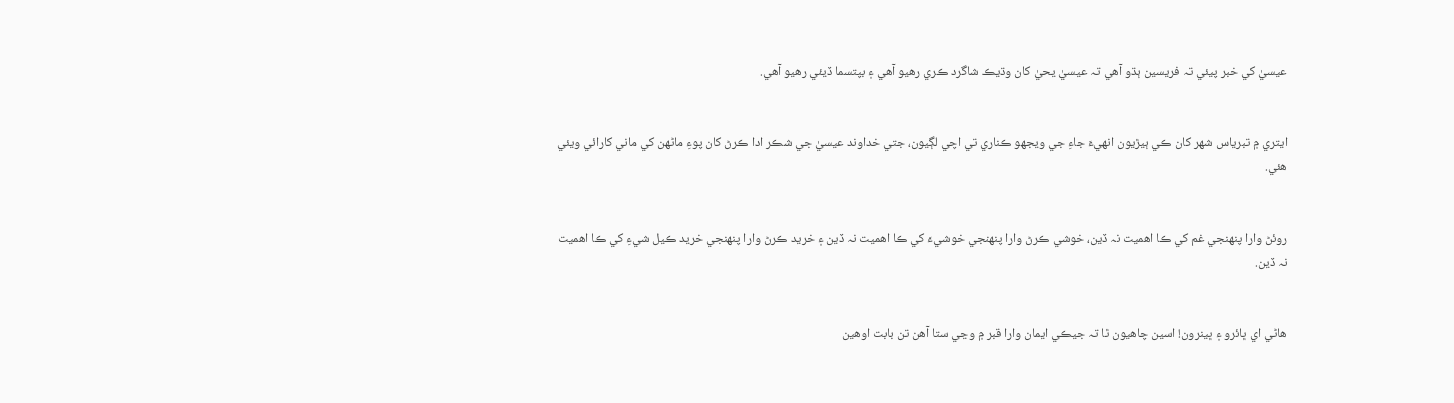عيسيٰ کي خبر پيئي تہ فريسين ٻڌو آهي تہ عيسيٰ يحيٰ کان وڌيڪ شاگرد ڪري رهيو آهي ۽ بپتسما ڏيئي رهيو آهي.


ايتري ۾ تبرياس شهر کان ڪي ٻيڙيون انهيءَ جاءِ جي ويجھو ڪناري تي اچي لڳيون، جتي خداوند عيسيٰ جي شڪر ادا ڪرڻ کان پوءِ ماڻهن کي ماني کارائي ويئي هئي.


روئڻ وارا پنهنجي غم کي ڪا اهميت نہ ڏين، خوشي ڪرڻ وارا پنهنجي خوشيءَ کي ڪا اهميت نہ ڏين ۽ خريد ڪرڻ وارا پنهنجي خريد ڪيل شيءِ کي ڪا اهميت نہ ڏين.


هاڻي اي ڀائرو ۽ ڀينرون! اسين چاهيون ٿا تہ جيڪي ايمان وارا قبر ۾ وڃي ستا آهن تن بابت اوهين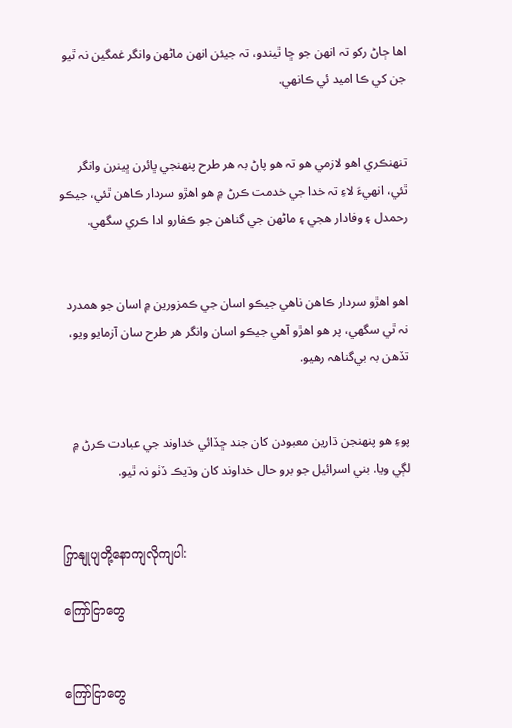اها ڄاڻ رکو تہ انهن جو ڇا ٿيندو، تہ جيئن انهن ماڻهن وانگر غمگين نہ ٿيو جن کي ڪا اميد ئي ڪانهي.


تنهنڪري اهو لازمي هو تہ هو پاڻ بہ هر طرح پنهنجي ڀائرن ڀينرن وانگر ٿئي، انهيءَ لاءِ تہ خدا جي خدمت ڪرڻ ۾ هو اهڙو سردار ڪاهن ٿئي، جيڪو رحمدل ۽ وفادار هجي ۽ ماڻهن جي گناهن جو ڪفارو ادا ڪري سگھي.


اهو اهڙو سردار ڪاهن ناهي جيڪو اسان جي ڪمزورين ۾ اسان جو همدرد نہ ٿي سگھي، پر هو اهڙو آهي جيڪو اسان وانگر هر طرح سان آزمايو ويو، تڏهن بہ بي‌گناهہ رهيو.


پوءِ هو پنهنجن ڌارين معبودن کان جند ڇڏائي خداوند جي عبادت ڪرڻ ۾ لڳي ويا. بني اسرائيل جو برو حال خداوند کان وڌيڪ ڏٺو نہ ٿيو.


ကြှနျုပျတို့နောကျလိုကျပါ:

ကြော်ငြာတွေ


ကြော်ငြာတွေ